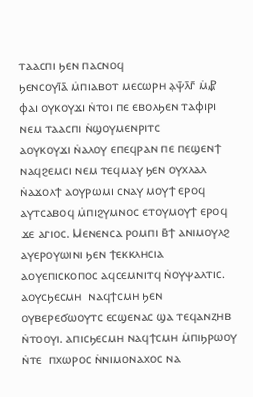ⲧⲁⲁⲥⲡⲓ ϧⲉⲛ ⲡⲁⲥⲛⲟϥ
ϧⲉⲛⲥⲟⲩⲓ̄ⲁ̄ ⲙ̇ⲡⲓⲁⲃⲟⲧ ⲙⲉⲥⲱⲣⲏ ⲁ̣ⲯ̄ⲗ̄ⲅ̄ ⲙ̇⳥
ⲫⲁⲓ ⲟⲩⲕⲟⲩϫⲓ ⲛ̇ⲧⲟⲓ ⲡⲉ ⲉⲃⲟⲗϧⲉⲛ ⲧⲁⲫⲓⲣⲓ ⲛⲉⲙ ⲧⲁⲁⲥⲡⲓ ⲛ̇ϣⲟⲩⲙⲉⲛⲣⲓⲧⲥ
ⲁⲟⲩⲕⲟⲩϫⲓ ⲛ̇ⲁⲗⲟⲩ ⲉⲡⲉϥⲣⲁⲛ ⲡⲉ ⲡⲉϣⲉⲛϯ ⲛⲁϥϩⲉⲙⲥⲓ ⲛⲉⲙ ⲧⲉϥⲙⲁⲩ ϧⲉⲛ ⲟⲩⲭⲗⲁⲗ ⲛ̇ⲁϫⲟⲗϯ ⲁⲟⲩⲣⲱⲙⲓ ⲥⲛⲁⲩ ⲙⲟⲩϯ ⲉⲣⲟϥ ⲁⲩⲧⲥⲁⲃⲟϥ ⲙ̇ⲡⲓϩⲩⲙⲛⲟⲥ ⲉⲧⲟⲩⲙⲟⲩϯ ⲉⲣⲟϥ ϫⲉ ⲁⲅⲓⲟⲥ. Ⲙⲉⲛⲉⲛⲥⲁ ⲣⲟⲙⲡⲓ ⲃ̄ϯ ⲁⲛⲓⲙⲟⲩⲗϩ ⲁⲩⲉⲣⲟⲩⲱⲓⲛⲓ ϧⲉⲛ ϯⲉⲕⲕⲗⲏⲥⲓⲁ ⲁⲟⲩⲉⲡⲓⲥⲕⲟⲡⲟⲥ ⲁϥⲥⲉⲙⲛⲓⲧϥ ⲛ̇ⲟⲩⲯⲁⲗⲧⲓⲥ. ⲁⲟⲩⲥϧⲉⲥⲙⲏ  ⲛⲁϥϯⲥⲙⲏ ϧⲉⲛ ⲟⲩⲃⲉⲣⲉϭⲱⲟⲩⲧⲥ ⲉⲥϣⲉⲛⲁⲥ ϣⲁ ⲧⲉϥⲁⲛⲍⲏⲃ ⲛ̇ⲧⲟⲟⲩⲓ. ⲁⲡⲓⲥϧⲉⲥⲙⲏ ⲛⲁϥϯⲥⲙⲏ ⲙ̇ⲡⲓϧⲣⲱⲟⲩ ⲛ̇ⲧⲉ  ⲡⲭⲱⲣⲟⲥ ⲛ̇ⲛⲓⲙⲟⲛⲁⲭⲟⲥ ⲛⲁ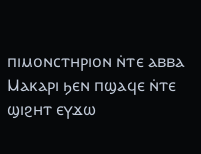ⲡⲓⲙⲟⲛⲥⲧⲏⲣⲓⲟⲛ ⲛ̇ⲧⲉ ⲁⲃⲃⲁ Ⲙⲁⲕⲁⲣⲓ ϧⲉⲛ ⲡϣⲁϥⲉ ⲛ̇ⲧⲉ ϣⲓϩⲏⲧ ⲉⲩϫⲱ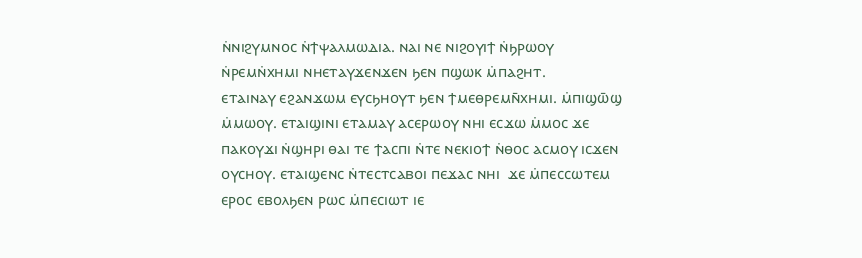ⲛ̇ⲛⲓϩⲩⲙⲛⲟⲥ ⲛ̇ϯⲯⲁⲗⲙⲱⲇⲓⲁ. ⲛⲁⲓ ⲛⲉ ⲛⲓϩⲟⲩⲓϯ ⲛ̇ϧⲣⲱⲟⲩ ⲛ̇ⲣⲉⲙⲛ̇ⲭⲏⲙⲓ ⲛⲏⲉⲧⲁⲩϫⲉⲛϫⲉⲛ ϧⲉⲛ ⲡϣⲱⲕ ⲙ̇ⲡⲁϩⲏⲧ.
ⲉⲧⲁⲓⲛⲁⲩ ⲉϩⲁⲛϫⲱⲙ ⲉⲩⲥϧⲏⲟⲩⲧ ϧⲉⲛ ϯⲙⲉⲑⲣⲉⲙⲛ̄ⲭⲏⲙⲓ. ⲙ̇ⲡⲓϣⲱ̄ϣ ⲙ̇ⲙⲱⲟⲩ. ⲉⲧⲁⲓϣⲓⲛⲓ ⲉⲧⲁⲙⲁⲩ ⲁⲥⲉⲣⲱⲟⲩ ⲛⲏⲓ ⲉⲥϫⲱ ⲙ̇ⲙⲟⲥ ϫⲉ ⲡⲁⲕⲟⲩϫⲓ ⲛ̇ϣⲏⲣⲓ ⲑⲁⲓ ⲧⲉ ϯⲁⲥⲡⲓ ⲛ̇ⲧⲉ ⲛⲉⲕⲓⲟϯ ⲛ̇ⲑⲟⲥ ⲁⲥⲙⲟⲩ ⲓⲥϫⲉⲛ ⲟⲩⲥⲏⲟⲩ. ⲉⲧⲁⲓϣⲉⲛⲥ ⲛ̇ⲧⲉⲥⲧⲥⲁⲃⲟⲓ ⲡⲉϫⲁⲥ ⲛⲏⲓ  ϫⲉ ⲙ̇ⲡⲉⲥⲥⲱⲧⲉⲙ ⲉⲣⲟⲥ ⲉⲃⲟⲗϧⲉⲛ ⲣⲱⲥ ⲙ̇ⲡⲉⲥⲓⲱⲧ ⲓⲉ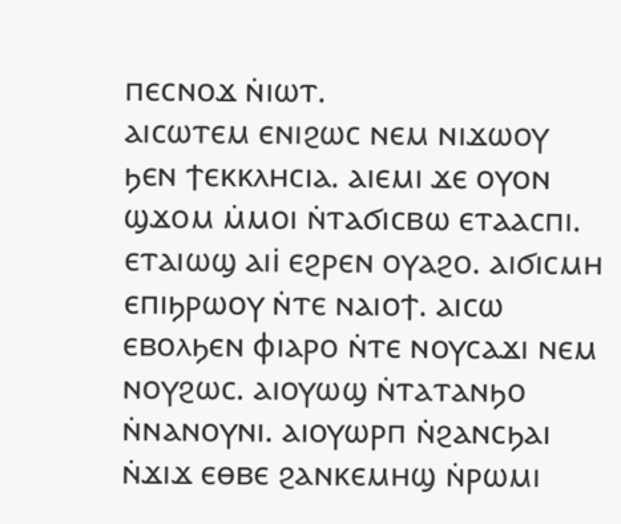ⲡⲉⲥⲛⲟϫ ⲛ̇ⲓⲱⲧ.
ⲁⲓⲥⲱⲧⲉⲙ ⲉⲛⲓϩⲱⲥ ⲛⲉⲙ ⲛⲓϫⲱⲟⲩ ϧⲉⲛ ϯⲉⲕⲕⲗⲏⲥⲓⲁ. ⲁⲓⲉⲙⲓ ϫⲉ ⲟⲩⲟⲛ ϣϫⲟⲙ ⲙ̇ⲙⲟⲓ ⲛ̇ⲧⲁϭⲓⲥⲃⲱ ⲉⲧⲁⲁⲥⲡⲓ. ⲉⲧⲁⲓⲱϣ ⲁⲓⲓ̇ ⲉϩⲣⲉⲛ ⲟⲩⲁϩⲟ. ⲁⲓϭⲓⲥⲙⲏ ⲉⲡⲓϧⲣⲱⲟⲩ ⲛ̇ⲧⲉ ⲛⲁⲓⲟϯ. ⲁⲓⲥⲱ ⲉⲃⲟⲗϧⲉⲛ ⲫⲓⲁⲣⲟ ⲛ̇ⲧⲉ ⲛⲟⲩⲥⲁϫⲓ ⲛⲉⲙ ⲛⲟⲩϩⲱⲥ. ⲁⲓⲟⲩⲱϣ ⲛ̇ⲧⲁⲧⲁⲛϧⲟ ⲛ̇ⲛⲁⲛⲟⲩⲛⲓ. ⲁⲓⲟⲩⲱⲣⲡ ⲛ̇ϩⲁⲛⲥϧⲁⲓ ⲛ̇ϫⲓϫ ⲉⲑⲃⲉ ϩⲁⲛⲕⲉⲙⲏϣ ⲛ̇ⲣⲱⲙⲓ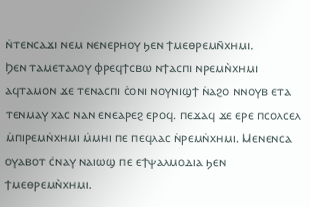ⲛ̇ⲧⲉⲛⲥⲁϫⲓ ⲛⲉⲙ ⲛⲉⲛⲉⲣⲏⲟⲩ ϧⲉⲛ ϯⲙⲉⲑⲣⲉⲙⲛ̄ⲭⲏⲙⲓ.
Ϧⲉⲛ ⲧⲁⲙⲉⲧⲁⲗⲟⲩ ⲫⲣⲉϥϯⲥⲃⲱ ⲛϯⲁⲥⲡⲓ ⲛⲣⲉⲙⲛ̀ⲭⲏⲙⲓ ⲁϥⲧⲁⲙⲟⲛ ϫⲉ ⲧⲉⲛⲁⲥⲡⲓ ⲥ̇ⲟⲛⲓ ⲛⲟⲩⲛⲓϣϯ ⲛ̇ⲁϩⲟ ⲛⲛⲟⲩⲃ ⲉⲧⲁ ⲧⲉⲛⲙⲁⲩ ⲭⲁⲥ ⲛⲁⲛ ⲉⲛⲉⲁⲣⲉϩ ⲉⲣⲟϥ. ⲡⲉϫⲁϥ ϫⲉ ⲉⲣⲉ ⲡⲥⲟⲗⲥⲉⲗ ⲙ̇ⲡⲓⲣⲉⲙⲛ̇ⲭⲏⲙⲓ ⲙ̇ⲙⲏⲓ ⲡⲉ ⲡⲉϥⲗⲁⲥ ⲛ̇ⲣⲉⲙⲛ̇ⲭⲏⲙⲓ. Ⲙⲉⲛⲉⲛⲥⲁ ⲟⲩⲁⲃⲟⲧ ⲥ̇ⲛⲁⲩ ⲛⲁⲓⲱϣ ⲡⲉ ⲉϯⲯⲁⲗⲙⲟⲇⲓⲁ ϧⲉⲛ ϯⲙⲉⲑⲣⲉⲙⲛ̀ⲭⲏⲙⲓ.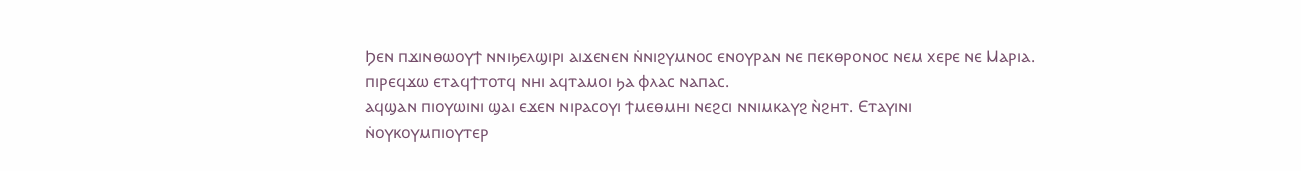Ϧⲉⲛ ⲡϫⲓⲛⲑⲱⲟⲩϯ ⲛⲛⲓϧⲉⲗϣⲓⲣⲓ ⲁⲓϫⲉⲛⲉⲛ ⲛ̇ⲛⲓϩⲩⲙⲛⲟⲥ ⲉⲛⲟⲩⲣⲁⲛ ⲛⲉ ⲡⲉⲕⲑⲣⲟⲛⲟⲥ ⲛⲉⲙ ⲭⲉⲣⲉ ⲛⲉ Ⲙⲁⲣⲓⲁ. ⲡⲓⲣⲉϥϫⲱ ⲉⲧⲁϥϯⲧⲟⲧϥ ⲛⲏⲓ ⲁϥⲧⲁⲙⲟⲓ ϧⲁ ⲫⲗⲁⲥ ⲛⲁⲡⲁⲥ.
ⲁϥϣⲁⲛ ⲡⲓⲟⲩⲱⲓⲛⲓ ϣⲁⲓ ⲉϫⲉⲛ ⲛⲓⲣⲁⲥⲟⲩⲓ ϯⲙⲉⲑⲙⲏⲓ ⲛⲉϩⲥⲓ ⲛⲛⲓⲙⲕⲁⲩϩ ⲛ̀ϩⲏⲧ. Ⲉⲧⲁⲩⲓⲛⲓ
ⲛ̇ⲟⲩⲕⲟⲩⲙⲡⲓⲟⲩⲧⲉⲣ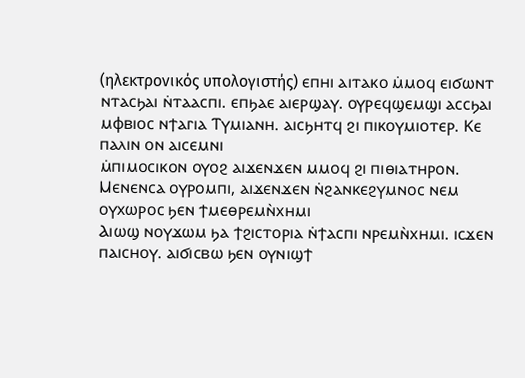(ηλεκτρονικός υπολογιστής) ⲉⲡⲏⲓ ⲁⲓⲧⲁⲕⲟ ⲙ̇ⲙⲟϥ ⲉⲓϭⲱⲛⲧ ⲛⲧⲁⲥϧⲁⲓ ⲛ̇ⲧⲁⲁⲥⲡⲓ. ⲉⲡϧⲁⲉ ⲁⲓⲉⲣϣⲁⲩ. ⲟⲩⲣⲉϥϣⲉⲙϣⲓ ⲁⲥⲥϧⲁⲓ ⲙⲫⲃⲓⲟⲥ ⲛϯⲁⲅⲓⲁ Ⲧⲩⲙⲓⲁⲛⲏ. ⲁⲓⲥϧⲏⲧϥ ϩⲓ ⲡⲓⲕⲟⲩⲙⲓⲟⲧⲉⲣ. Ⲕⲉ ⲡⲁⲗⲓⲛ ⲟⲛ ⲁⲓⲥⲉⲙⲛⲓ
ⲙ̇ⲡⲓⲙⲟⲥⲓⲕⲟⲛ ⲟⲩⲟϩ ⲁⲓϫⲉⲛϫⲉⲛ ⲙⲙⲟϥ ϩⲓ ⲡⲓⲑⲓⲁⲧⲏⲣⲟⲛ.
Ⲙⲉⲛⲉⲛⲥⲁ ⲟⲩⲣⲟⲙⲡⲓ, ⲁⲓϫⲉⲛϫⲉⲛ ⲛ̇ϩⲁⲛⲕⲉϩⲩⲙⲛⲟⲥ ⲛⲉⲙ ⲟⲩⲭⲱⲣⲟⲥ ϧⲉⲛ ϯⲙⲉⲑⲣⲉⲙⲛ̀ⲭⲏⲙⲓ
Ⲁⲓⲱϣ ⲛⲟⲩϫⲱⲙ ϧⲁ ϯϩⲓⲥⲧⲟⲣⲓⲁ ⲛ̇ϯⲁⲥⲡⲓ ⲛⲣⲉⲙⲛ̀ⲭⲏⲙⲓ. ⲓⲥϫⲉⲛ ⲡⲁⲓⲥⲏⲟⲩ. ⲁⲓϭⲓⲥⲃⲱ ϧⲉⲛ ⲟⲩⲛⲓϣϯ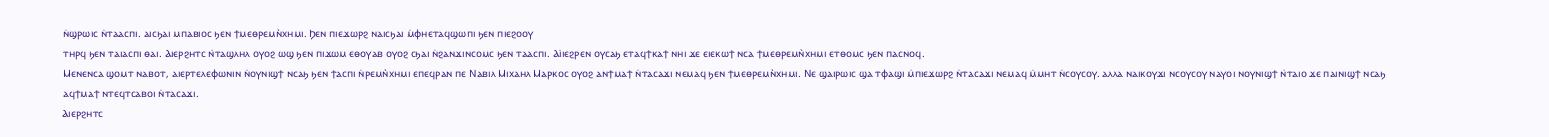ⲛ̇ϣⲣⲱⲓⲥ ⲛ̇ⲧⲁⲁⲥⲡⲓ. ⲁⲓⲥϧⲁⲓ ⲙⲡⲁⲃⲓⲟⲥ ϧⲉⲛ ϯⲙⲉⲑⲣⲉⲙⲛ̀ⲭⲏⲙⲓ. Ϧⲉⲛ ⲡⲓⲉϫⲱⲣϩ ⲛⲁⲓⲥϧⲁⲓ ⲙ̇ⲫⲏⲉⲧⲁϥϣⲱⲡⲓ ϧⲉⲛ ⲡⲓⲉϩⲟⲟⲩ
ⲧⲏⲣϥ ϧⲉⲛ ⲧⲁⲓⲁⲥⲡⲓ ⲑⲁⲓ. Ⲁⲓⲉⲣϩⲏⲧⲥ ⲛ̇ⲧⲁϣⲗⲏⲗ ⲟⲩⲟϩ ⲱϣ ϧⲉⲛ ⲡⲓϫⲱⲙ ⲉⲑⲟⲩⲁⲃ ⲟⲩⲟϩ ⲥϧⲁⲓ ⲛ̇ϩⲁⲛϫⲓⲛⲥⲟⲙⲥ ϧⲉⲛ ⲧⲁⲁⲥⲡⲓ. Ⲁⲓ̇ⲓⲉϩⲣⲉⲛ ⲟⲩⲥⲁϧ ⲉⲧⲁϥϯⲕⲁϯ ⲛⲏⲓ ϫⲉ ⲉⲓⲉⲕⲱϯ ⲛⲥⲁ ϯⲙⲉⲑⲣⲉⲙⲛ̀ⲭⲏⲙⲓ ⲉⲧⲑⲟⲙⲥ ϧⲉⲛ ⲡⲁⲥⲛⲟϥ.
Ⲙⲉⲛⲉⲛⲥⲁ ϣⲟⲙⲧ ⲛⲁⲃⲟⲧ, ⲁⲓⲉⲣⲧⲉⲗⲉⲫⲱⲛⲓⲛ ⲛ̇ⲟⲩⲛⲓϣϯ ⲛⲥⲁϧ ϧⲉⲛ ϯⲁⲥⲡⲓ ⲛ̇ⲣⲉⲙⲛ̀ⲭⲏⲙⲓ ⲉⲡⲉϥⲣⲁⲛ ⲡⲉ Ⲛⲁⲃⲓⲗ Ⲙⲓⲭⲁⲏⲗ Ⲙⲁⲣⲕⲟⲥ ⲟⲩⲟϩ ⲁⲛϯⲙⲁϯ ⲛ̇ⲧⲁⲥⲁϫⲓ ⲛⲉⲙⲁϥ ϧⲉⲛ ϯⲙⲉⲑⲣⲉⲙⲛ̀ⲭⲏⲙⲓ. Ⲛⲉ ϣⲁⲓⲣⲱⲓⲥ ϣⲁ ⲧⲫⲁϣⲓ ⲙ̇ⲡⲓⲉϫⲱⲣϩ ⲛ̇ⲧⲁⲥⲁϫⲓ ⲛⲉⲙⲁϥ ⲙ̇ⲙⲏⲧ ⲛ̇ⲥⲟⲩⲥⲟⲩ. ⲁⲗⲗⲁ ⲛⲁⲓⲕⲟⲩϫⲓ ⲛⲥⲟⲩⲥⲟⲩ ⲛⲁⲩⲟⲓ ⲛⲟⲩⲛⲓϣϯ ⲛ̇ⲧⲁⲓⲟ ϫⲉ ⲡⲁⲓⲛⲓϣϯ ⲛⲥⲁϧ
ⲁϥϯⲙⲁϯ ⲛⲧⲉϥⲧⲥⲁⲃⲟⲓ ⲛ̇ⲧⲁⲥⲁϫⲓ.
Ⲁⲓⲉⲣϩⲏⲧⲥ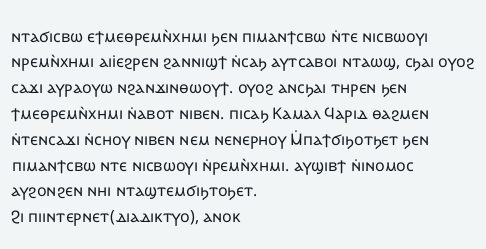ⲛⲧⲁϭⲓⲥⲃⲱ ⲉϯⲙⲉⲑⲣⲉⲙⲛ̀ⲭⲏⲙⲓ ϧⲉⲛ ⲡⲓⲙⲁⲛϯⲥⲃⲱ ⲛ̇ⲧⲉ ⲛⲓⲥⲃⲱⲟⲩⲓ ⲛⲣⲉⲙⲛ̀ⲭⲏⲙⲓ ⲁⲓⲓ̇ⲉϩⲣⲉⲛ ϩⲁⲛⲛⲓϣϯ ⲛ̇ⲥⲁϧ ⲁⲩⲧⲥⲁⲃⲟⲓ ⲛⲧⲁⲱϣ, ⲥϧⲁⲓ ⲟⲩⲟϩ ⲥⲁϫⲓ ⲁⲩⲣⲁⲟⲩⲱ ⲛϩⲁⲛϫⲓⲛⲑⲱⲟⲩϯ. ⲟⲩⲟϩ ⲁⲛⲥϧⲁⲓ ⲧⲏⲣⲉⲛ ϧⲉⲛ ϯⲙⲉⲑⲣⲉⲙⲛ̀ⲭⲏⲙⲓ ⲛ̇ⲁⲃⲟⲧ ⲛⲓⲃⲉⲛ. ⲡⲓⲥⲁϧ Ⲕⲁⲙⲁⲗ Ϥⲁⲣⲓⲇ ⲑⲁϩⲙⲉⲛ ⲛ̇ⲧⲉⲛⲥⲁϫⲓ ⲛ̇ⲥⲏⲟⲩ ⲛⲓⲃⲉⲛ ⲛⲉⲙ ⲛⲉⲛⲉⲣⲏⲟⲩ Ⲙ̇ⲡⲁϯϭⲓϧⲟⲧϧⲉⲧ ϧⲉⲛ ⲡⲓⲙⲁⲛϯⲥⲃⲱ ⲛⲧⲉ ⲛⲓⲥⲃⲱⲟⲩⲓ ⲛ̇ⲣⲉⲙⲛ̀ⲭⲏⲙⲓ. ⲁⲩϣⲓⲃϯ ⲛ̇ⲓⲛⲟⲙⲟⲥ ⲁⲩϩⲟⲛϩⲉⲛ ⲛⲏⲓ ⲛⲧⲁϣⲧⲉⲙϭⲓϧⲧⲟϧⲉⲧ.
Ϩⲓ ⲡⲓⲓⲛⲧⲉⲣⲛⲉⲧ(ⲇⲓⲁⲇⲓⲕⲧⲩⲟ), ⲁⲛⲟⲕ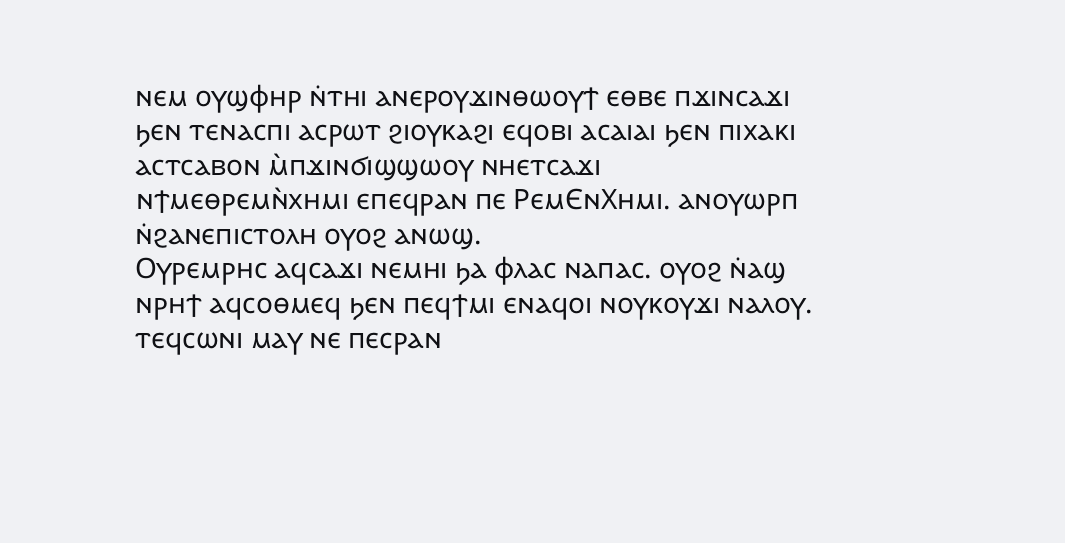ⲛⲉⲙ ⲟⲩϣⲫⲏⲣ ⲛ̇ⲧⲏⲓ ⲁⲛⲉⲣⲟⲩϫⲓⲛⲑⲱⲟⲩϯ ⲉⲑⲃⲉ ⲡϫⲓⲛⲥⲁϫⲓ ϧⲉⲛ ⲧⲉⲛⲁⲥⲡⲓ ⲁⲥⲣⲱⲧ ϩⲓⲟⲩⲕⲁϩⲓ ⲉϥⲟⲃⲓ ⲁⲥⲁⲓⲁⲓ ϧⲉⲛ ⲡⲓⲭⲁⲕⲓ ⲁⲥⲧⲥⲁⲃⲟⲛ ⲙ̀ⲡϫⲓⲛϭⲓϣϣⲱⲟⲩ ⲛⲏⲉⲧⲥⲁϫⲓ ⲛϯⲙⲉⲑⲣⲉⲙⲛ̀ⲭⲏⲙⲓ ⲉⲡⲉϥⲣⲁⲛ ⲡⲉ ⲢⲉⲙⲈⲛⲬⲏⲙⲓ. ⲁⲛⲟⲩⲱⲣⲡ ⲛ̇ϩⲁⲛⲉⲡⲓⲥⲧⲟⲗⲏ ⲟⲩⲟϩ ⲁⲛⲱϣ.
Ⲟⲩⲣⲉⲙⲣⲏⲥ ⲁϥⲥⲁϫⲓ ⲛⲉⲙⲏⲓ ϧⲁ ⲫⲗⲁⲥ ⲛⲁⲡⲁⲥ. ⲟⲩⲟϩ ⲛ̇ⲁϣ ⲛⲣⲏϯ ⲁϥⲥⲟⲑⲙⲉϥ ϧⲉⲛ ⲡⲉϥϯⲙⲓ ⲉⲛⲁϥⲟⲓ ⲛⲟⲩⲕⲟⲩϫⲓ ⲛⲁⲗⲟⲩ. ⲧⲉϥⲥⲱⲛⲓ ⲙⲁⲩ ⲛⲉ ⲡⲉⲥⲣⲁⲛ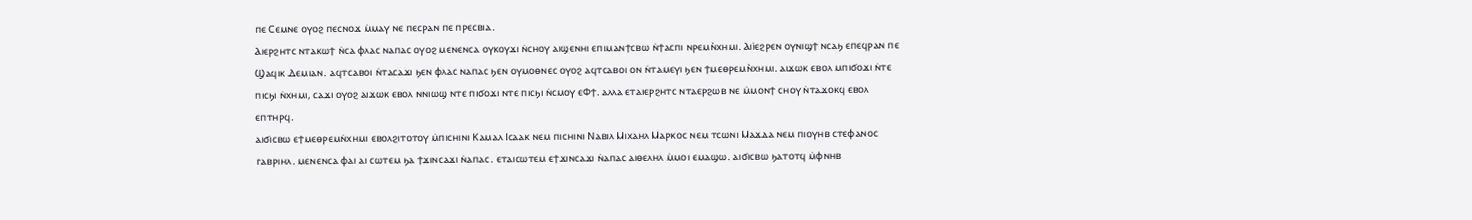ⲡⲉ Ⲥⲉⲙⲛⲉ ⲟⲩⲟϩ ⲡⲉⲥⲛⲟϫ ⲙ̇ⲙⲁⲩ ⲛⲉ ⲡⲉⲥⲣⲁⲛ ⲡⲉ ⲡⲣⲉⲥⲃⲓⲁ.
Ⲁⲓⲉⲣϩⲏⲧⲥ ⲛⲧⲁⲕⲱϯ ⲛ̇ⲥⲁ ⲫⲗⲁⲥ ⲛⲁⲡⲁⲥ ⲟⲩⲟϩ ⲙⲉⲛⲉⲛⲥⲁ ⲟⲩⲕⲟⲩϫⲓ ⲛ̇ⲥⲏⲟⲩ ⲁⲓϣⲉⲛⲏⲓ ⲉⲡⲓⲙⲁⲛϯⲥⲃⲱ ⲛ̇ϯⲁⲥⲡⲓ ⲛⲣⲉⲙⲛ̀ⲭⲏⲙⲓ. Ⲁⲓⲓ̇ⲉϩⲣⲉⲛ ⲟⲩⲛⲓϣϯ ⲛⲥⲁϧ ⲉⲡⲉϥⲣⲁⲛ ⲡⲉ Ϣⲁϥⲓⲕ Ⲇⲉⲙⲓⲁⲛ. ⲁϥⲧⲥⲁⲃⲟⲓ ⲛ̇ⲧⲁⲥⲁϫⲓ ϧⲉⲛ ⲫⲗⲁⲥ ⲛⲁⲡⲁⲥ ϧⲉⲛ ⲟⲩⲙⲟⲑⲛⲉⲥ ⲟⲩⲟϩ ⲁϥⲧⲥⲁⲃⲟⲓ ⲟⲛ ⲛ̇ⲧⲁⲙⲉⲩⲓ ϧⲉⲛ ϯⲙⲉⲑⲣⲉⲙⲛ̀ⲭⲏⲙⲓ. ⲁⲓϫⲱⲕ ⲉⲃⲟⲗ ⲙⲡⲓϭⲟϫⲓ ⲛ̇ⲧⲉ ⲡⲓⲥϧⲓ ⲛ̇ⲭⲏⲙⲓ, ⲥⲁϫⲓ ⲟⲩⲟϩ ⲁⲓϫⲱⲕ ⲉⲃⲟⲗ ⲛⲛⲓⲱϣ ⲛⲧⲉ ⲡⲓϭⲟϫⲓ ⲛⲧⲉ ⲡⲓⲥϧⲓ ⲛ̇ⲥⲙⲟⲩ ⲉⲪϯ. ⲁⲗⲗⲁ ⲉⲧⲁⲓⲉⲣϩⲏⲧⲥ ⲛⲧⲁⲉⲣϩⲱⲃ ⲛⲉ ⲙ̇ⲙⲟⲛϯ ⲥⲏⲟⲩ ⲛ̇ⲧⲁϫⲟⲕϥ ⲉⲃⲟⲗ ⲉⲡⲧⲏⲣϥ.
ⲁⲓϭⲓⲥⲃⲱ ⲉϯⲙⲉⲑⲣⲉⲙⲛ̇ⲭⲏⲙⲓ ⲉⲃⲟⲗϩⲓⲧⲟⲧⲟⲩ ⲙ̇ⲡⲓⲥⲏⲓⲛⲓ Ⲕⲁⲙⲁⲗ Ⲓⲥⲁⲁⲕ ⲛⲉⲙ ⲡⲓⲥⲏⲓⲛⲓ Ⲛⲁⲃⲓⲗ Ⲙⲓⲭⲁⲏⲗ Ⲙⲁⲣⲕⲟⲥ ⲛⲉⲙ ⲧⲥⲱⲛⲓ Ⲙⲁϫⲇⲁ ⲛⲉⲙ ⲡⲓⲟⲩⲏⲃ ⲥⲧⲉⲫⲁⲛⲟⲥ ⲅⲁⲃⲣⲓⲏⲗ. ⲙⲉⲛⲉⲛⲥⲁ ⲫⲁⲓ ⲁⲓ ⲥⲱⲧⲉⲙ ϧⲁ ϯϫⲓⲛⲥⲁϫⲓ ⲛ̇ⲁⲡⲁⲥ. ⲉⲧⲁⲓⲥⲱⲧⲉⲙ ⲉϯϫⲓⲛⲥⲁϫⲓ ⲛ̇ⲁⲡⲁⲥ ⲁⲓⲑⲉⲗⲏⲗ ⲙ̇ⲙⲟⲓ ⲉⲙⲁϣⲱ. ⲁⲓϭⲓⲥⲃⲱ ϧⲁⲧⲟⲧϥ ⲙ̇ⲫⲛⲏⲃ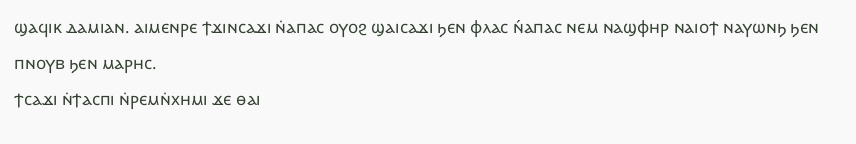ϣⲁϥⲓⲕ ⲇⲁⲙⲓⲁⲛ. ⲁⲓⲙⲉⲛⲣⲉ ϯϫⲓⲛⲥⲁϫⲓ ⲛ̇ⲁⲡⲁⲥ ⲟⲩⲟϩ ϣⲁⲓⲥⲁϫⲓ ϧⲉⲛ ⲫⲗⲁⲥ ⲛ́ⲁⲡⲁⲥ ⲛⲉⲙ ⲛⲁϣⲫⲏⲣ ⲛⲁⲓⲟϯ ⲛⲁⲩⲱⲛϧ ϧⲉⲛ ⲡⲛⲟⲩⲃ ϧⲉⲛ ⲙⲁⲣⲏⲥ.
ϯⲥⲁϫⲓ ⲛ̇ϯⲁⲥⲡⲓ ⲛ̇ⲣⲉⲙⲛ̇ⲭⲏⲙⲓ ϫⲉ ⲑⲁⲓ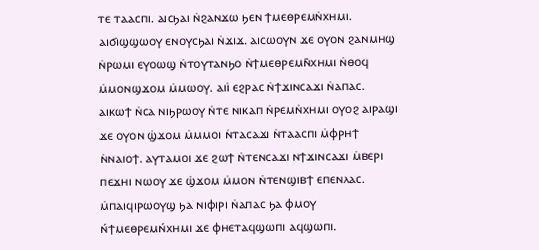ⲧⲉ ⲧⲁⲁⲥⲡⲓ. ⲁⲓⲥϧⲁⲓ ⲛ̇ϩⲁⲛϫⲱ ϧⲉⲛ ϯⲙⲉⲑⲣⲉⲙⲛ̇ⲭⲏⲙⲓ.
ⲁⲓϭⲓϣϣⲱⲟⲩ ⲉⲛⲟⲩⲥϧⲁⲓ ⲛ̇ϫⲓϫ. ⲁⲓⲥⲱⲟⲩⲛ ϫⲉ ⲟⲩⲟⲛ ϩⲁⲛⲙⲏϣ ⲛ̇ⲣⲱⲙⲓ ⲉⲩⲟⲱϣ ⲛ̇ⲧⲟⲩⲧⲁⲛϧⲟ ⲛ̇ϯⲙⲉⲑⲣⲉⲙⲛ̄ⲭⲏⲙⲓ ⲛ̇ⲑⲟϥ ⲙ̇ⲙⲟⲛϣϫⲟⲙ ⲙ̇ⲙⲱⲟⲩ. ⲁⲓⲓ̇ ⲉϩⲣⲁⲥ ⲛ̇ϯϫⲓⲛⲥⲁϫⲓ ⲛ̇ⲁⲡⲁⲥ. ⲁⲓⲕⲱϯ ⲛ̇ⲥⲁ ⲛⲓϧⲣⲱⲟⲩ ⲛ̇ⲧⲉ ⲛⲓⲕⲁⲡ ⲛ̇ⲣⲉⲙⲛ̇ⲭⲏⲙⲓ ⲟⲩⲟϩ ⲁⲓⲣⲁϣⲓ ϫⲉ ⲟⲩⲟⲛ ϣ̣̇ϫⲟⲙ ⲙ̇ⲙⲙⲟⲓ ⲛ̇ⲧⲁⲥⲁϫⲓ ⲛ̇ⲧⲁⲁⲥⲡⲓ ⲙ̇ⲫⲣⲏϯ ⲛ̇ⲛⲁⲓⲟϯ. ⲁⲩⲧⲁⲙⲟⲓ ϫⲉ ϩⲱϯ ⲛ̇ⲧⲉⲛⲥⲁϫⲓ ⲛϯϫⲓⲛⲥⲁϫⲓ ⲙ̇ⲃⲉⲣⲓ ⲡⲉϫⲏⲓ ⲛⲱⲟⲩ ϫⲉ ϣ̇ϫⲟⲙ ⲙ̇ⲙⲟⲛ ⲛ̇ⲧⲉⲛϣⲓⲃϯ ⲉⲡⲉⲛⲗⲁⲥ.
ⲙ̇ⲡⲁⲓϥⲓⲣⲱⲟⲩϣ ϧⲁ ⲛⲓⲫⲓⲣⲓ ⲛ̇ⲁⲡⲁⲥ ϧⲁ ⲫⲙⲟⲩ ⲛ́ϯⲙⲉⲑⲣⲉⲙⲛ́ⲭⲏⲙⲓ ϫⲉ ⲫⲏⲉⲧⲁϥϣⲱⲡⲓ ⲁϥϣⲱⲡⲓ.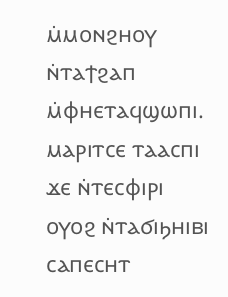ⲙ̇ⲙⲟⲛϩⲏⲟⲩ ⲛ̇ⲧⲁϯϩⲁⲡ ⲙ̇ⲫⲏⲉⲧⲁϥϣⲱⲡⲓ. ⲙⲁⲣⲓⲧⲥⲉ ⲧⲁⲁⲥⲡⲓ ϫⲉ ⲛ̇ⲧⲉⲥⲫⲓⲣⲓ ⲟⲩⲟϩ ⲛ̇ⲧⲁϭⲓϧⲏⲓⲃⲓ ⲥⲁⲡⲉⲥⲏⲧ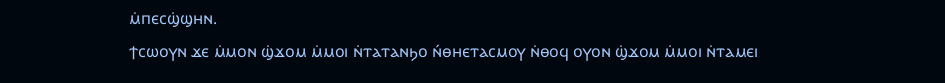ⲙ̇ⲡⲉⲥϣ̇ϣⲏⲛ.
ϯⲥⲱⲟⲩⲛ ϫⲉ ⲙ̇ⲙⲟⲛ ϣ̇ϫⲟⲙ ⲙ̇ⲙⲟⲓ ⲛ̇ⲧⲁⲧⲁⲛϧⲟ ⲛ́ⲑⲏⲉⲧⲁⲥⲙⲟⲩ ⲛ̇ⲑⲟϥ ⲟⲩⲟⲛ ϣ̇ϫⲟⲙ ⲙ̇ⲙⲟⲓ ⲛ̇ⲧⲁⲙⲉⲓ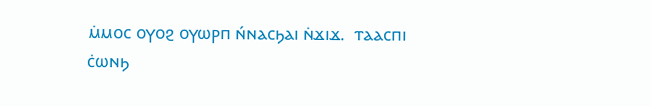ⲙ̇ⲙⲟⲥ ⲟⲩⲟϩ ⲟⲩⲱⲣⲡ ⲛ́ⲛⲁⲥϧⲁⲓ ⲛ̇ϫⲓϫ.  ⲧⲁⲁⲥⲡⲓ ⲥ̇ⲱⲛϧ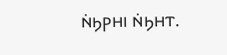ⲛ̇ϧⲣⲏⲓ ⲛ̇ϧⲏⲧ.